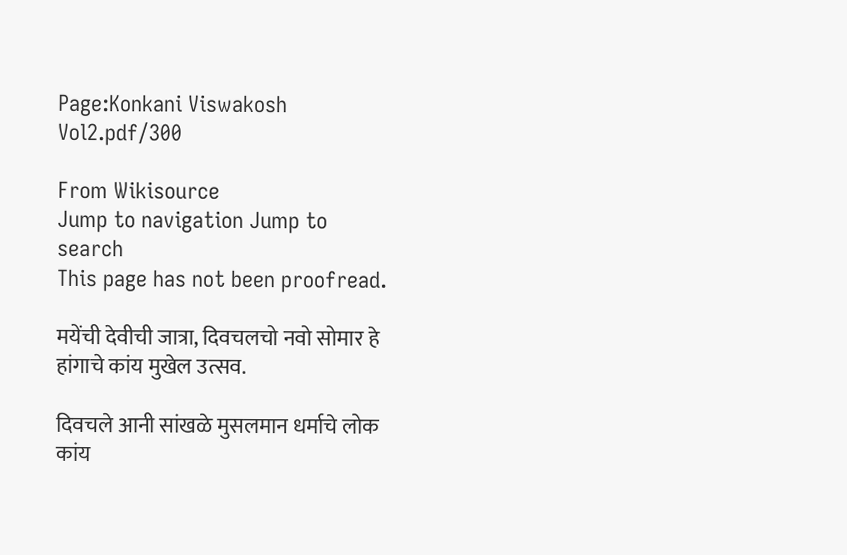Page:Konkani Viswakosh Vol2.pdf/300

From Wikisource
Jump to navigation Jump to search
This page has not been proofread.

मयेंची देवीची जात्रा, दिवचलचो नवो सोमार हे हांगाचे कांय मुखेल उत्सव.

दिवचले आनी सांखळे मुसलमान धर्माचे लोक कांय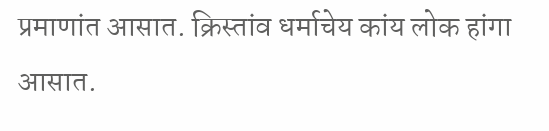प्रमाणांत आसात. क्रिस्तांव धर्माचेय कांय लोक हांगा आसात.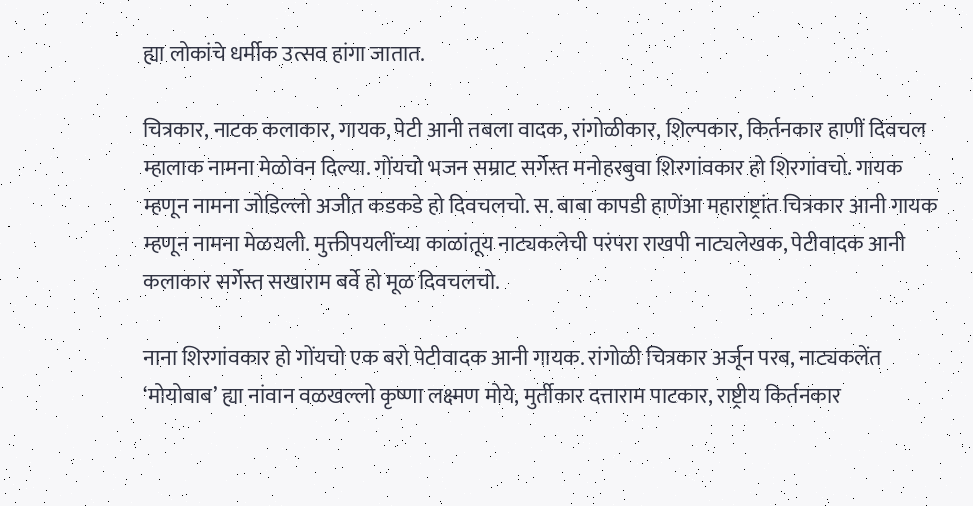ह्या लोकांचे धर्मीक उत्सव हांगा जातात.

चित्रकार, नाटक कलाकार, गायक, पेटी आनी तबला वादक, रांगोळीकार, शिल्पकार, किर्तनकार हाणीं दिवचल म्हालाक नामना मेळोवन दिल्या. गोंयचो भजन सम्राट सर्गेस्त मनोहरबुवा शिरगांवकार हो शिरगांवचो. गायक म्हणून नामना जोडिल्लो अजीत कडकडे हो दिवचलचो. स. बाबा कापडी हाणेंआ महाराष्ट्रांत चित्रकार आनी गायक म्हणून नामना मेळयली. मुक्तीपयलींच्या काळांतूय नाट्यकलेची परंपरा राखपी नाट्यलेखक, पेटीवादक आनी कलाकार सर्गेस्त सखाराम बर्वे हो मूळ दिवचलचो.

नाना शिरगांवकार हो गोंयचो एक बरो पेटीवादक आनी गायक. रांगोळी चित्रकार अर्जून परब, नाट्यकलेंत ‘मोयोबाब’ ह्या नांवान वळखल्लो कृष्णा लक्ष्मण मोये, मुर्तीकार दत्ताराम पाटकार, राष्ट्रीय किर्तनकार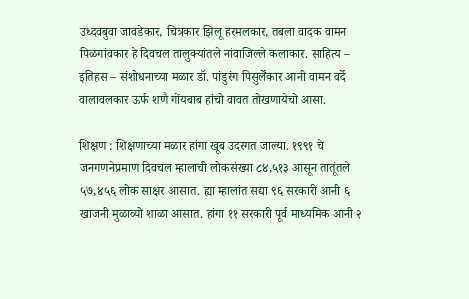उध्दवबुवा जावडेकार, चित्रकार झिलू हरमलकार, तबला वादक वामन पिळगांवकार हे दिवचल तालुक्यांतले नांवाजिल्ले कलाकार. साहित्य – इतिहस – संशोधनाच्या मळार डॉ. पांडुरंग पिसुर्लेंकार आनी वामन वर्दे वालावलकार ऊर्फ शणै गोंयबाब हांचो वावत तोखणायेचो आसा.

शिक्षण : शिक्षणाच्या मळार हांगा खूब उदरगत जाल्या. १९९१ चे जनगणनेप्रमाण दिवचल म्हालाची लोकसंख्या ८४,५१३ आसून तातूंतले ५७,४५६ लोक साक्षर आसात. ह्या म्हालांत सद्या ९६ सरकारी आनी ६ खाजनी मुळाव्यो शाळा आसात. हांगा ११ सरकारी पूर्व माध्यमिक आनी २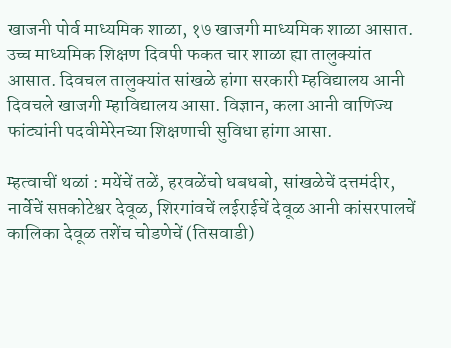खाजनी पोर्व माध्यमिक शाळा, १७ खाजगी माध्यमिक शाळा आसात. उच्च माध्यमिक शिक्षण दिवपी फकत चार शाळा ह्या तालुक्यांत आसात. दिवचल तालुक्यांत सांखळे हांगा सरकारी म्हविद्यालय आनी दिवचले खाजगी म्हाविद्यालय आसा. विज्ञान, कला आनी वाणिज्य फांट्यांनी पदवीमेरेनच्या शिक्षणाची सुविधा हांगा आसा.

म्हत्वाचीं थळां : मयेंचें तळें, हरवळेंचो धबधबो, सांखळेचें दत्तमंदीर, नार्वेचें सप्तकोटेश्वर देवूळ, शिरगांवचें लईराईचें देवूळ आनी कांसरपालचें कालिका देवूळ तशेंच चोडणेचें (तिसवाडी)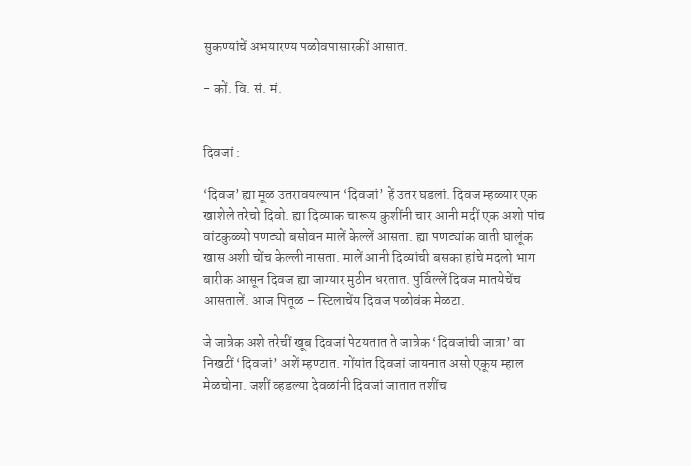सुकण्यांचें अभयारण्य पळोवपासारकीं आसात.

- कों. वि. सं. मं.


दिवजां :

‘दिवज’ ह्या मूळ उतरावयल्यान ‘दिवजां’ हें उतर घडलां. दिवज म्हळ्यार एक खाशेले तरेचो दिवो. ह्या दिव्याक चारूय कुशींनी चार आनी मदीं एक अशो पांच वांटकुळ्यो पणट्यो बसोवन मालें केल्लें आसता. ह्या पणट्यांक वाती घालूंक खास अशी चोंच केल्ली नासता. मालें आनी दिव्यांची बसका हांचे मदलो भाग बारीक आसून दिवज ह्या जाग्यार मुठीन धरतात. पुर्विल्लें दिवज मातयेचेंच आसतालें. आज पितूळ – स्टिलाचेंय दिवज पळोवंक मेळटा.

जे जात्रेक अशे तरेचीं खूब दिवजां पेटयतात ते जात्रेक ‘दिवजांची जात्रा’ वा निखटीं ‘दिवजां’ अशें म्हण्टात. गोंयांत दिवजां जायनात असो एकूय म्हाल मेळचोना. जशीं व्हडल्या देवळांनी दिवजां जातात तशींच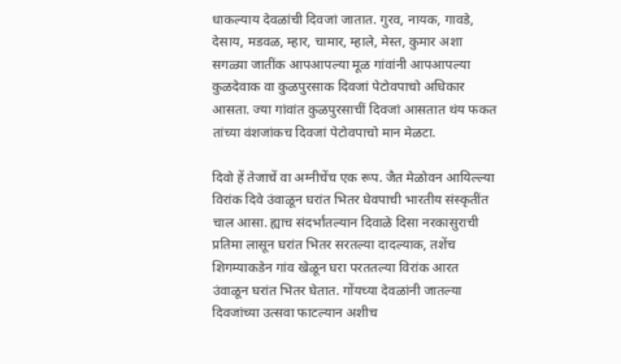धाकल्याय देवळांची दिवजां जातात. गुरव, नायक, गावडे, देसाय, मडवळ, म्हार, चामार, म्हाले, मेस्त, कुमार अशा सगळ्या जातींक आपआपल्या मूळ गांवांनी आपआपल्या कुळदेवाक वा कुळपुरसाक दिवजां पेटोवपाचो अधिकार आसता. ज्या गांवांत कुळपुरसाचीं दिवजां आसतात थंय फकत तांच्या वंशजांकच दिवजां पेटोवपाचो मान मेळटा.

दिवो हें तेजाचें वा अग्नीचेंच एक रूप. जैत मेळोवन आयिल्ल्या विरांक दिवे उंवाळून घरांत भितर घेवपाची भारतीय संस्कृतींत चाल आसा. ह्याच संदर्भांतल्यान दिवाळे दिसा नरकासुराची प्रतिमा लासून घरांत भितर सरतल्या दादल्याक, तशेंच शिगम्याकडेन गांव खेळून घरा परततल्या विरांक आरत उंवाळून घरांत भितर घेतात. गोंयच्या देवळांनी जातल्या दिवजांच्या उत्सवा फाटल्यान अशीच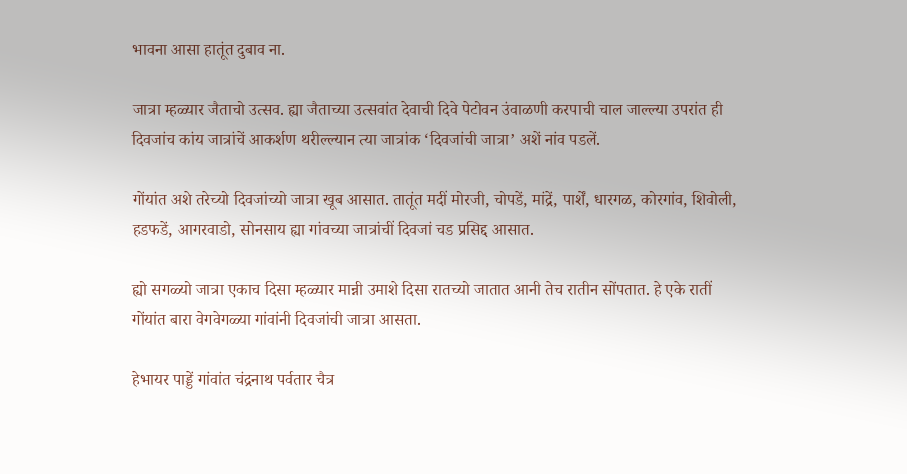भावना आसा हातूंत दुबाव ना.

जात्रा म्हळ्यार जैताचो उत्सव. ह्या जैताच्या उत्सवांत देवाची दिवे पेटोवन उंवाळणी करपाची चाल जाल्ल्या उपरांत ही दिवजांच कांय जात्रांचें आकर्शण थरील्ल्यान त्या जात्रांक ‘दिवजांची जात्रा’ अशें नांव पडलें.

गोंयांत अशे तरेच्यो दिवजांच्यो जात्रा खूब आसात. तातूंत मदीं मोरजी, चोपडें, मांद्रें, पार्शें, धारगळ, कोरगांव, शिवोली, हडफडें, आगरवाडो, सोनसाय ह्या गांवच्या जात्रांचीं दिवजां चड प्रसिद्द आसात.

ह्यो सगळ्यो जात्रा एकाच दिसा म्हळ्यार मान्नी उमाशे दिसा रातच्यो जातात आनी तेच रातीन सोंपतात. हे एके रातीं गोंयांत बारा वेगवेगळ्या गांवांनी दिवजांची जात्रा आसता.

हेभायर पाड्डें गांवांत चंद्रनाथ पर्वतार चैत्र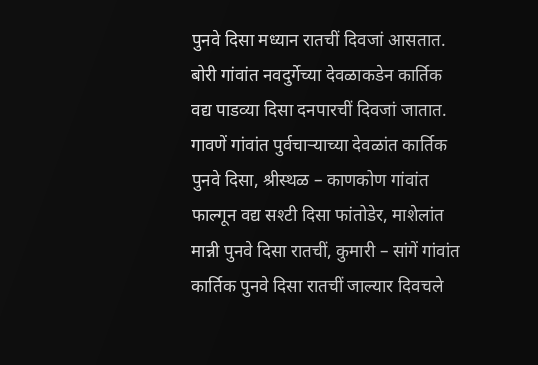पुनवे दिसा मध्यान रातचीं दिवजां आसतात. बोरी गांवांत नवदुर्गेच्या देवळाकडेन कार्तिक वद्य पाडव्या दिसा दनपारचीं दिवजां जातात. गावणें गांवांत पुर्वचार्‍याच्या देवळांत कार्तिक पुनवे दिसा, श्रीस्थळ – काणकोण गांवांत फाल्गून वद्य सश्टी दिसा फांतोडेर, माशेलांत मान्नी पुनवे दिसा रातचीं, कुमारी – सांगें गांवांत कार्तिक पुनवे दिसा रातचीं जाल्यार दिवचले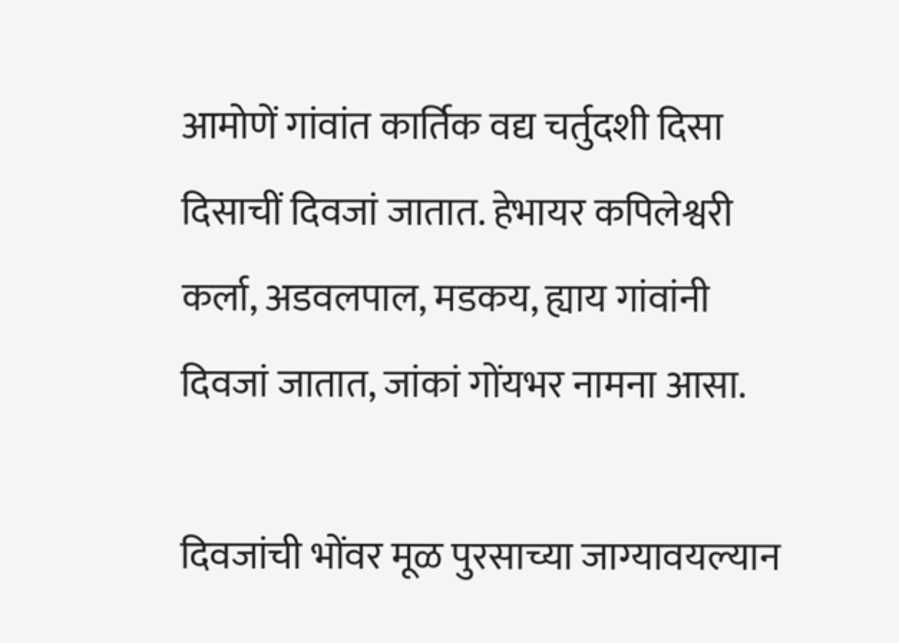आमोणें गांवांत कार्तिक वद्य चर्तुदशी दिसा दिसाचीं दिवजां जातात. हेभायर कपिलेश्वरी कर्ला, अडवलपाल, मडकय, ह्याय गांवांनी दिवजां जातात, जांकां गोंयभर नामना आसा.

दिवजांची भोंवर मूळ पुरसाच्या जाग्यावयल्यान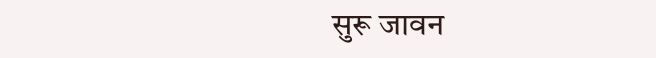सुरू जावन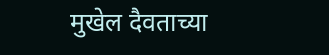मुखेल दैवताच्या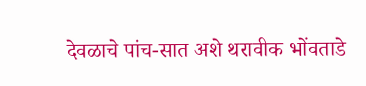देवळाचे पांच-सात अशे थरावीक भोंवताडे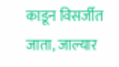काडून विसर्जीत जाता, जाल्यार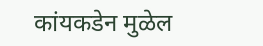कांयकडेन मुळेल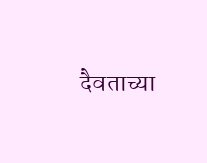दैवताच्या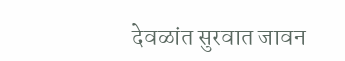देवळांत सुरवात जावन